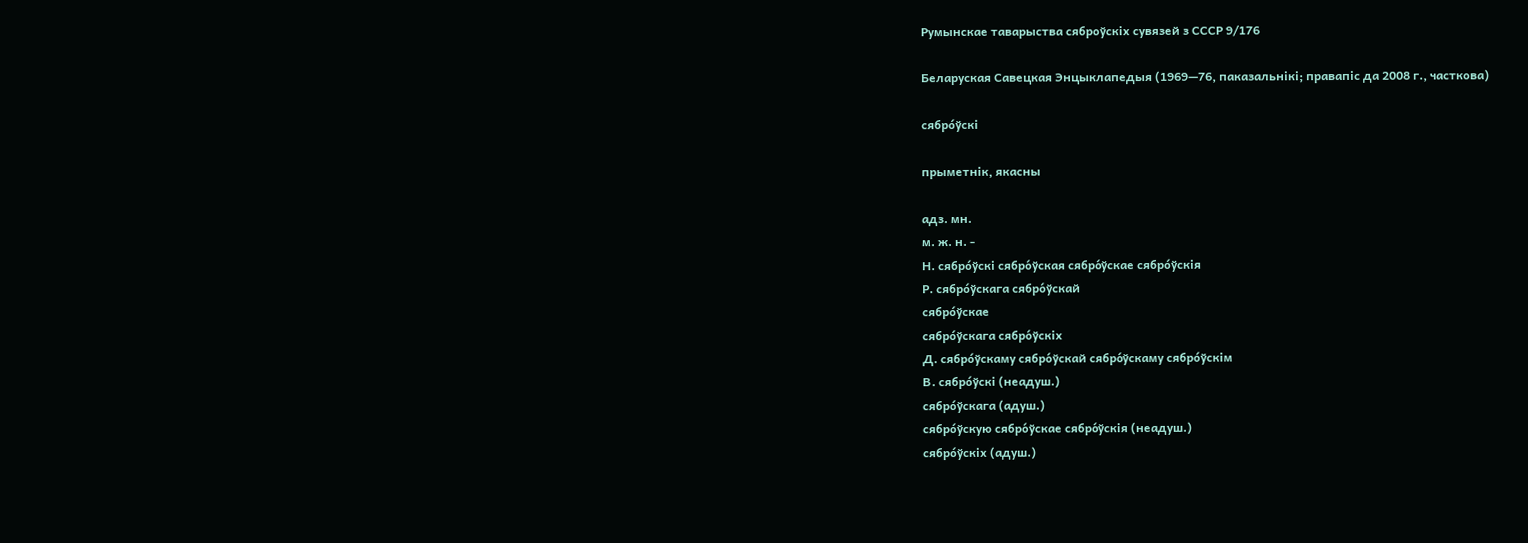Румынскае таварыства сяброўскіх сувязей з СССР 9/176

Беларуская Савецкая Энцыклапедыя (1969—76, паказальнікі; правапіс да 2008 г., часткова)

сябро́ўскі

прыметнік, якасны

адз. мн.
м. ж. н. -
Н. сябро́ўскі сябро́ўская сябро́ўскае сябро́ўскія
Р. сябро́ўскага сябро́ўскай
сябро́ўскае
сябро́ўскага сябро́ўскіх
Д. сябро́ўскаму сябро́ўскай сябро́ўскаму сябро́ўскім
В. сябро́ўскі (неадуш.)
сябро́ўскага (адуш.)
сябро́ўскую сябро́ўскае сябро́ўскія (неадуш.)
сябро́ўскіх (адуш.)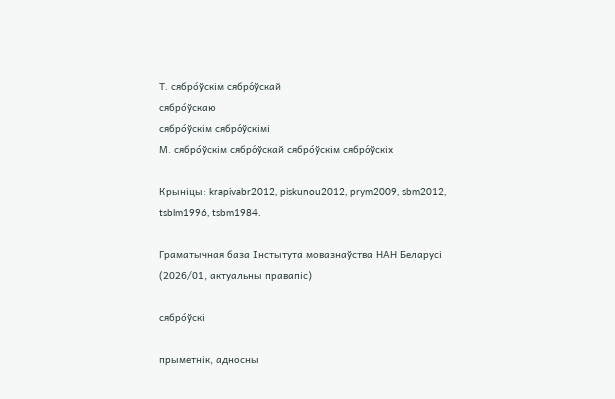Т. сябро́ўскім сябро́ўскай
сябро́ўскаю
сябро́ўскім сябро́ўскімі
М. сябро́ўскім сябро́ўскай сябро́ўскім сябро́ўскіх

Крыніцы: krapivabr2012, piskunou2012, prym2009, sbm2012, tsblm1996, tsbm1984.

Граматычная база Інстытута мовазнаўства НАН Беларусі (2026/01, актуальны правапіс)

сябро́ўскі

прыметнік, адносны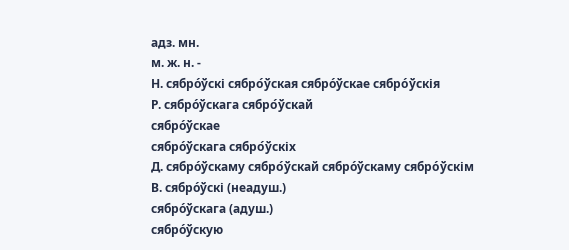адз. мн.
м. ж. н. -
Н. сябро́ўскі сябро́ўская сябро́ўскае сябро́ўскія
Р. сябро́ўскага сябро́ўскай
сябро́ўскае
сябро́ўскага сябро́ўскіх
Д. сябро́ўскаму сябро́ўскай сябро́ўскаму сябро́ўскім
В. сябро́ўскі (неадуш.)
сябро́ўскага (адуш.)
сябро́ўскую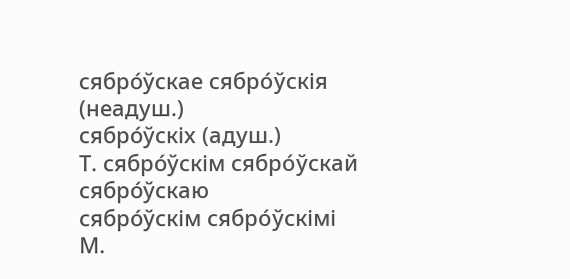сябро́ўскае сябро́ўскія (неадуш.)
сябро́ўскіх (адуш.)
Т. сябро́ўскім сябро́ўскай
сябро́ўскаю
сябро́ўскім сябро́ўскімі
М.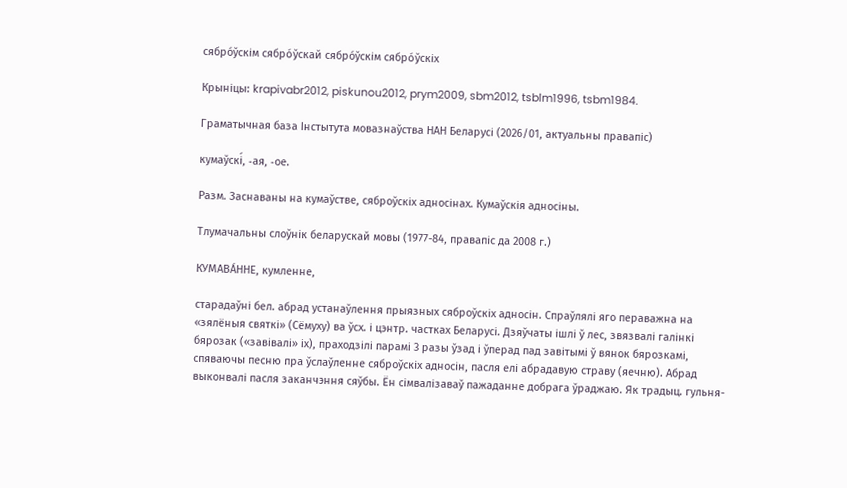сябро́ўскім сябро́ўскай сябро́ўскім сябро́ўскіх

Крыніцы: krapivabr2012, piskunou2012, prym2009, sbm2012, tsblm1996, tsbm1984.

Граматычная база Інстытута мовазнаўства НАН Беларусі (2026/01, актуальны правапіс)

кумаўскі́, ‑ая, ‑ое.

Разм. Заснаваны на кумаўстве, сяброўскіх адносінах. Кумаўскія адносіны.

Тлумачальны слоўнік беларускай мовы (1977-84, правапіс да 2008 г.)

КУМАВА́ННЕ, кумленне,

старадаўні бел. абрад устанаўлення прыязных сяброўскіх адносін. Спраўлялі яго пераважна на «зялёныя святкі» (Сёмуху) ва ўсх. і цэнтр. частках Беларусі. Дзяўчаты ішлі ў лес, звязвалі галінкі бярозак («завівалі» іх), праходзілі парамі 3 разы ўзад і ўперад пад завітымі ў вянок бярозкамі, спяваючы песню пра ўслаўленне сяброўскіх адносін, пасля елі абрадавую страву (яечню). Абрад выконвалі пасля заканчэння сяўбы. Ён сімвалізаваў пажаданне добрага ўраджаю. Як традыц. гульня-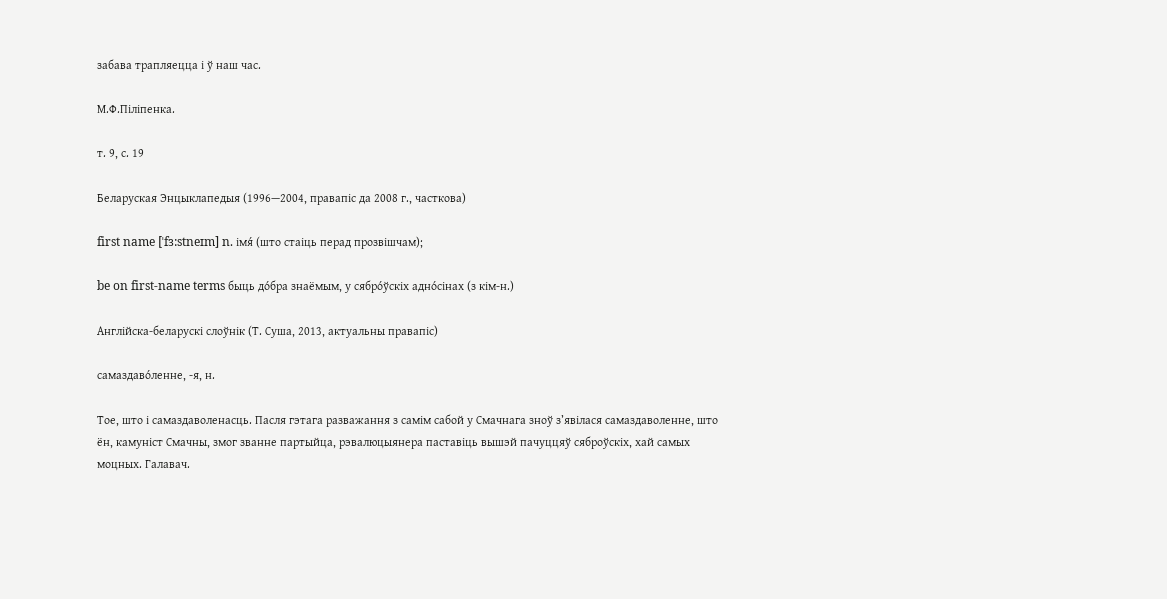забава трапляецца і ў наш час.

М.Ф.Піліпенка.

т. 9, с. 19

Беларуская Энцыклапедыя (1996—2004, правапіс да 2008 г., часткова)

first name [ˈfɜ:stneɪm] n. імя́ (што стаіць перад прозвішчам);

be on first-name terms быць до́бра знаёмым, у сябро́ўскіх адно́сінах (з кім-н.)

Англійска-беларускі слоўнік (Т. Суша, 2013, актуальны правапіс)

самаздаво́ленне, ‑я, н.

Тое, што і самаздаволенасць. Пасля гэтага разважання з самім сабой у Смачнага зноў з’явілася самаздаволенне, што ён, камуніст Смачны, змог званне партыйца, рэвалюцыянера паставіць вышэй пачуццяў сяброўскіх, хай самых моцных. Галавач.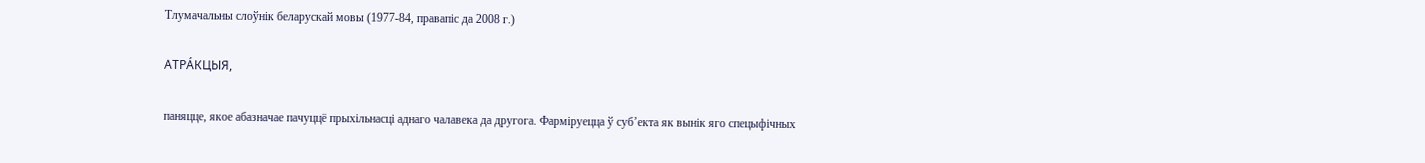Тлумачальны слоўнік беларускай мовы (1977-84, правапіс да 2008 г.)

АТРА́КЦЫЯ,

паняцце, якое абазначае пачуццё прыхільнасці аднаго чалавека да другога. Фарміруецца ў суб’екта як вынік яго спецыфічных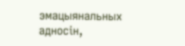эмацыянальных адносін,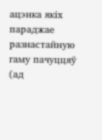ацэнка якіх параджае разнастайную гаму пачуццяў (ад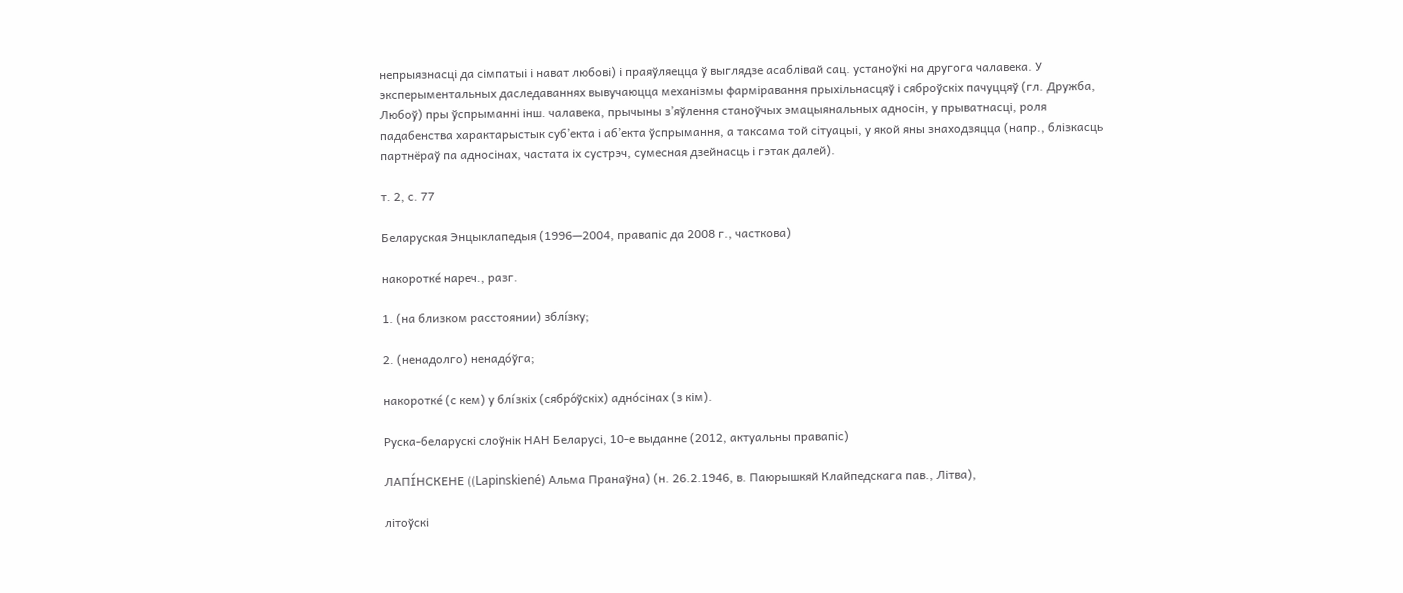непрыязнасці да сімпатыі і нават любові) і праяўляецца ў выглядзе асаблівай сац. устаноўкі на другога чалавека. У эксперыментальных даследаваннях вывучаюцца механізмы фарміравання прыхільнасцяў і сяброўскіх пачуццяў (гл. Дружба, Любоў) пры ўспрыманні інш. чалавека, прычыны з’яўлення станоўчых эмацыянальных адносін, у прыватнасці, роля падабенства характарыстык суб’екта і аб’екта ўспрымання, а таксама той сітуацыі, у якой яны знаходзяцца (напр., блізкасць партнёраў па адносінах, частата іх сустрэч, сумесная дзейнасць і гэтак далей).

т. 2, с. 77

Беларуская Энцыклапедыя (1996—2004, правапіс да 2008 г., часткова)

накоротке́ нареч., разг.

1. (на близком расстоянии) зблі́зку;

2. (ненадолго) ненадо́ўга;

накоротке́ (с кем) у блі́зкіх (сябро́ўскіх) адно́сінах (з кім).

Руска-беларускі слоўнік НАН Беларусі, 10-е выданне (2012, актуальны правапіс)

ЛАПІ́НСКЕНЕ ((Lapinskiené) Альма Пранаўна) (н. 26.2.1946, в. Паюрышкяй Клайпедскага пав., Літва),

літоўскі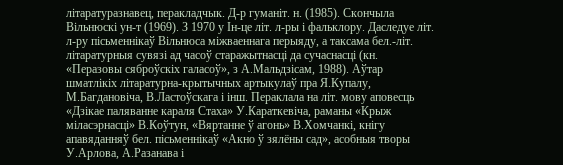літаратуразнавец, перакладчык. Д-р гуманіт. н. (1985). Скончыла Вільнюскі ун-т (1969). З 1970 у Ін-це літ. л-ры і фальклору. Даследуе літ. л-ру пісьменнікаў Вільнюса міжваеннага перыяду, а таксама бел.-літ. літаратурныя сувязі ад часоў старажытнасці да сучаснасці (кн. «Перазовы сяброўскіх галасоў», з А.Мальдзісам, 1988). Аўтар шматлікіх літаратурна-крытычных артыкулаў пра Я.Купалу, М.Багдановіча, В.Ластоўскага і інш. Пераклала на літ. мову аповесць «Дзікае паляванне караля Стаха» У.Караткевіча, раманы «Крыж міласэрнасці» В.Коўтун, «Вяртанне ў агонь» В.Хомчанкі, кнігу апавяданняў бел. пісьменнікаў «Акно ў зялёны сад», асобныя творы У.Арлова, А.Разанава і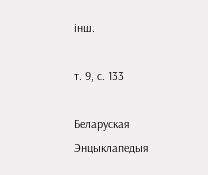інш.

т. 9, с. 133

Беларуская Энцыклапедыя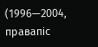(1996—2004, правапіс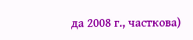да 2008 г., часткова)